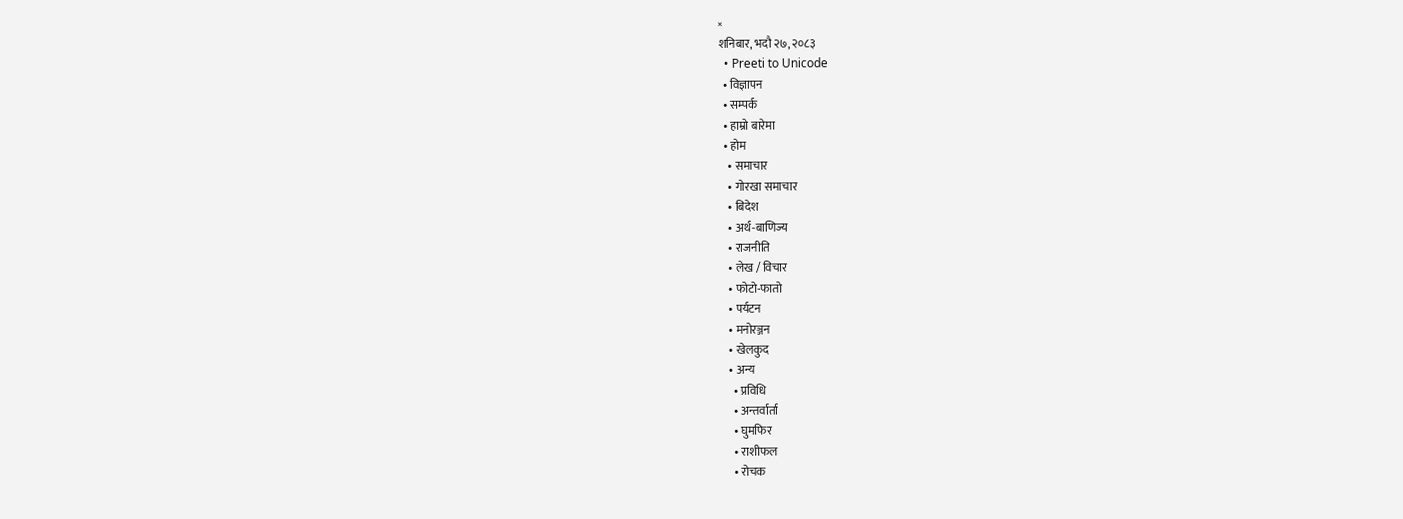×
शनिबार, भदौ २७, २०८३
  • Preeti to Unicode
  • विज्ञापन
  • सम्पर्क
  • हाम्रो बारेमा
  • होम
    • समाचार
    • गोरखा समाचार
    • बिदेश
    • अर्थ-बाणिज्य
    • राजनीति
    • लेख / विचार
    • फोटो-फातो
    • पर्यटन
    • मनोरञ्जन
    • खेलकुद
    • अन्य
      • प्रविधि
      • अन्तर्वार्ता
      • घुमफिर
      • राशीफल
      • रोचक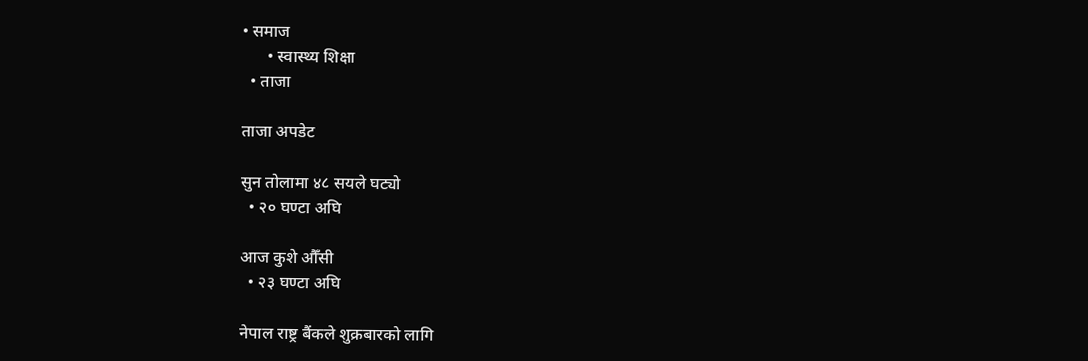• समाज
      • स्वास्थ्य शिक्षा
  • ताजा

ताजा अपडेट

सुन तोलामा ४८ सयले घट्यो
  • २० घण्टा अघि

आज कुशे औँसी
  • २३ घण्टा अघि

नेपाल राष्ट्र बैंकले शुक्रबारको लागि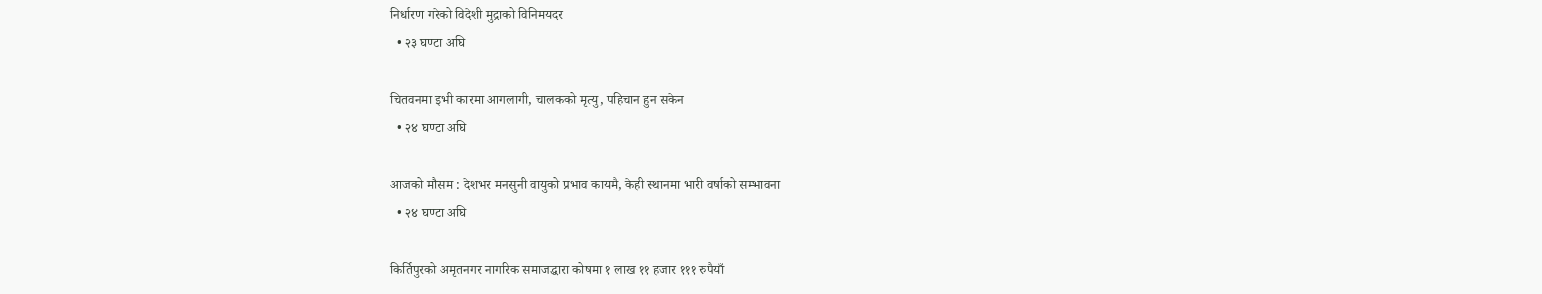निर्धारण गरेको विदेशी मुद्राको विनिमयदर
  • २३ घण्टा अघि

चितवनमा इभी कारमा आगलागी, चालकको मृत्यु, पहिचान हुन सकेन
  • २४ घण्टा अघि

आजको मौसम : देशभर मनसुनी वायुको प्रभाव कायमै, केही स्थानमा भारी वर्षाको सम्भावना
  • २४ घण्टा अघि

किर्तिपुरको अमृतनगर नागरिक समाजद्धारा कोषमा १ लाख ११ हजार १११ रुपैयाँ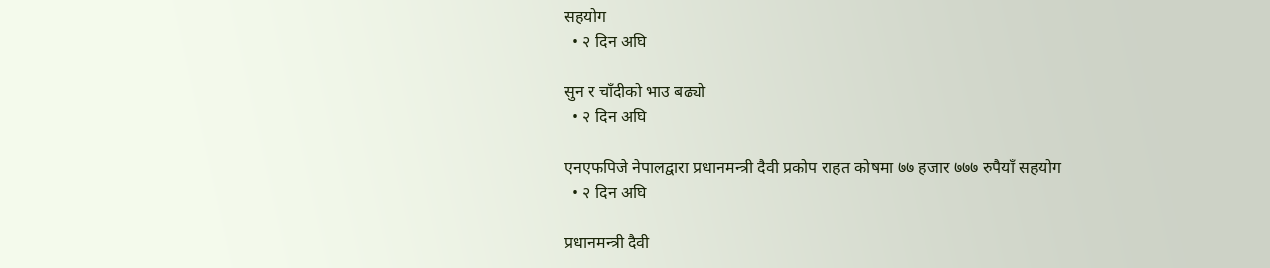सहयोग
  • २ दिन अघि

सुन र चाँदीको भाउ बढ्यो
  • २ दिन अघि

एनएफपिजे नेपालद्वारा प्रधानमन्त्री दैवी प्रकोप राहत कोषमा ७७ हजार ७७७ रुपैयाँ सहयोग
  • २ दिन अघि

प्रधानमन्त्री दैवी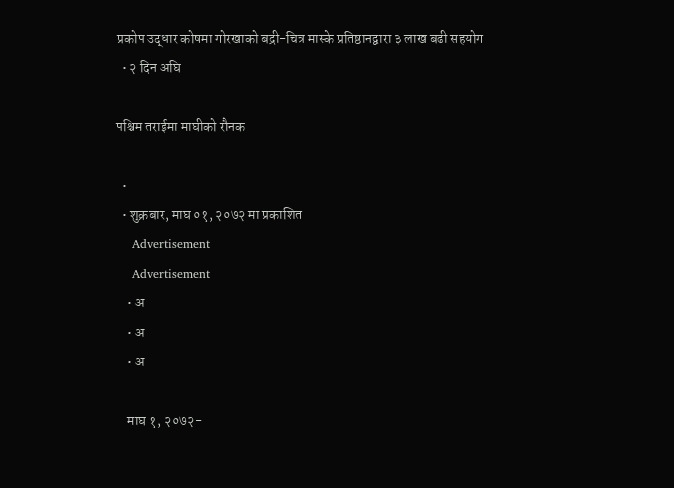प्रकोप उद्धार कोषमा गोरखाको बद्री-चित्र मास्के प्रतिष्ठानद्वारा ३ लाख बढी सहयोग
  • २ दिन अघि

पश्चिम तराईमा माघीको रौनक

  •
  • शुक्रबार, माघ ०१, २०७२ मा प्रकाशित
    Advertisement
    Advertisement
    • अ
    • अ
    • अ

    माघ १, २०७२-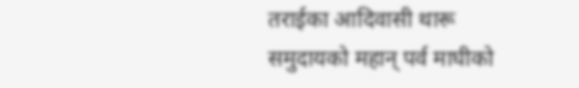तराईका आदिवासी थारू समुदायको महान् पर्व माघीको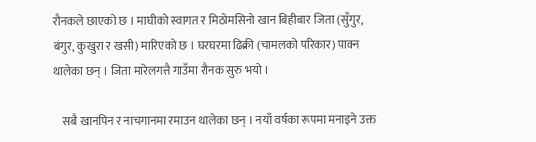रौनकले छाएको छ । माघीको स्वागत र मिठोमसिनो खान बिहीबार जिता (सुँगुर, बंगुर, कुखुरा र खसी) मारिएको छ । घरघरमा ढिक्री (चामलको परिकार) पाक्न थालेका छन् । जिता मारेलगत्तै गाउँमा रौनक सुरु भयो ।

    सबै खानपिन र नाचगानमा रमाउन थालेका छन् । नयाँ वर्षका रूपमा मनाइने उक्त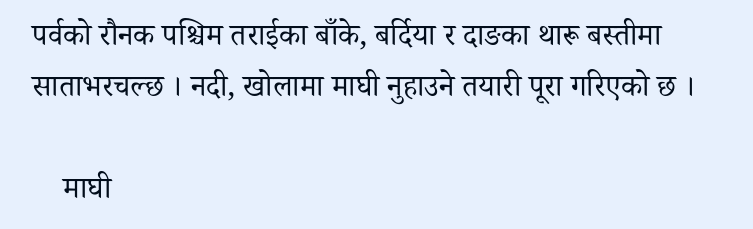पर्वको रौनक पश्चिम तराईका बाँके, बर्दिया र दाङका थारू बस्तीमा साताभरचल्छ । नदी, खोलामा माघी नुहाउने तयारी पूरा गरिएको छ ।

    माघी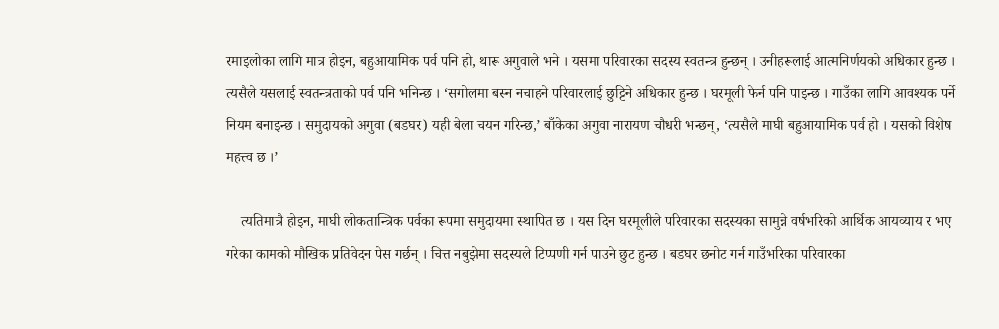रमाइलोका लागि मात्र होइन, बहुआयामिक पर्व पनि हो, थारू अगुवाले भने । यसमा परिवारका सदस्य स्वतन्त्र हुन्छन् । उनीहरूलाई आत्मनिर्णयको अधिकार हुन्छ । त्यसैले यसलाई स्वतन्त्रताको पर्व पनि भनिन्छ । ‘सगोलमा बस्न नचाहने परिवारलाई छुट्टिने अधिकार हुन्छ । घरमूली फेर्न पनि पाइन्छ । गाउँका लागि आवश्यक पर्ने नियम बनाइन्छ । समुदायको अगुवा (बडघर) यही बेला चयन गरिन्छ,’ बाँकेका अगुवा नारायण चौधरी भन्छन्, ‘त्यसैले माघी बहुआयामिक पर्व हो । यसको विशेष महत्त्व छ ।’

    त्यतिमात्रै होइन, माघी लोकतान्त्रिक पर्वका रूपमा समुदायमा स्थापित छ । यस दिन घरमूलीले परिवारका सदस्यका सामुन्ने वर्षभरिको आर्थिक आयव्याय र भए गरेका कामको मौखिक प्रतिवेदन पेस गर्छन् । चित्त नबुझेमा सदस्यले टिप्पणी गर्न पाउने छुट हुन्छ । बडघर छनोट गर्न गाउँभरिका परिवारका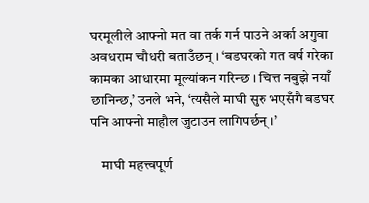घरमूलीले आफ्नो मत वा तर्क गर्न पाउने अर्का अगुवा अवधराम चौधरी बताउँछन् । ‘बडघरको गत वर्ष गरेका कामका आधारमा मूल्यांकन गरिन्छ । चित्त नबुझे नयाँ छानिन्छ,’ उनले भने, ‘त्यसैले माघी सुरु भएसँगै बडघर पनि आफ्नो माहौल जुटाउन लागिपर्छन् ।’

    माघी महत्त्वपूर्ण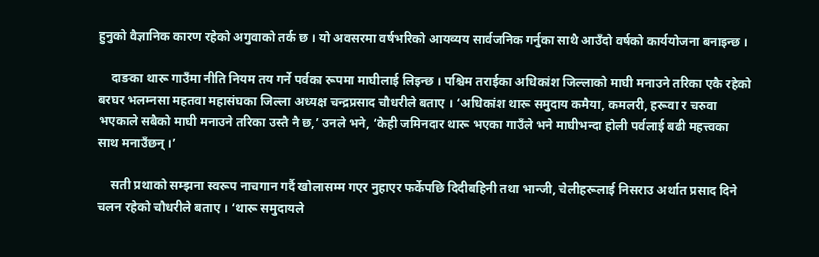हुनुको वैज्ञानिक कारण रहेको अगुवाको तर्क छ । यो अवसरमा वर्षभरिको आयव्यय सार्वजनिक गर्नुका साथै आउँदो वर्षको कार्ययोजना बनाइन्छ ।

    दाङका थारू गाउँमा नीति नियम तय गर्ने पर्वका रूपमा माघीलाई लिइन्छ । पश्चिम तराईका अधिकांश जिल्लाको माघी मनाउने तरिका एकै रहेको बरघर भलम्नसा महतवा महासंघका जिल्ला अध्यक्ष चन्द्रप्रसाद चौधरीले बताए । ‘अधिकांश थारू समुदाय कमैया, कमलरी, हरूवा र चरुवा भएकाले सबैको माघी मनाउने तरिका उस्तै नै छ,’ उनले भने, ‘केही जमिनदार थारू भएका गाउँले भने माघीभन्दा होली पर्वलाई बढी महत्त्वका साथ मनाउँछन् ।’

    सती प्रथाको सम्झना स्वरूप नाचगान गर्दै खोलासम्म गएर नुहाएर फर्केपछि दिदीबहिनी तथा भान्जी, चेलीहरूलाई निसराउ अर्थात प्रसाद दिने चलन रहेको चौधरीले बताए । ‘थारू समुदायले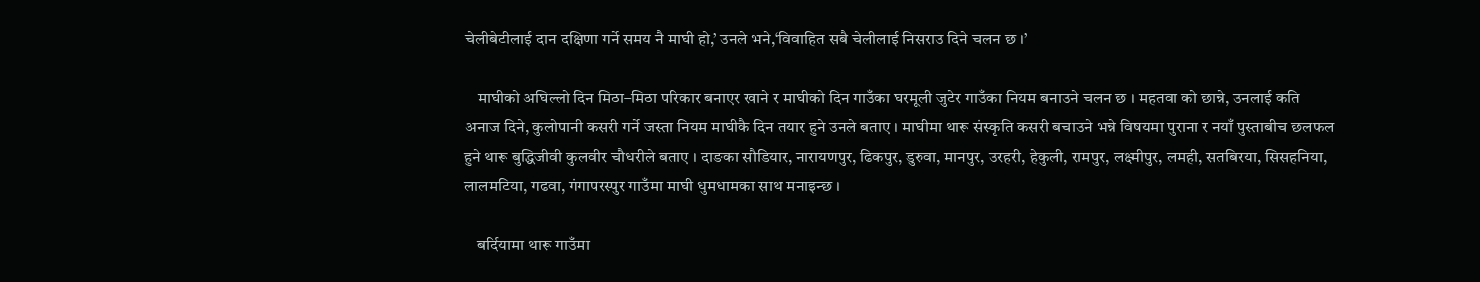चेलीबेटीलाई दान दक्षिणा गर्ने समय नै माघी हो,’ उनले भने,‘विवाहित सबै चेलीलाई निसराउ दिने चलन छ ।’

    माघीको अघिल्लो दिन मिठा–मिठा परिकार बनाएर खाने र माघीको दिन गाउँका घरमूली जुटेर गाउँका नियम बनाउने चलन छ । महतवा को छान्ने, उनलाई कति अनाज दिने, कुलोपानी कसरी गर्ने जस्ता नियम माघीकै दिन तयार हुने उनले बताए । माघीमा थारू संस्कृति कसरी बचाउने भन्ने विषयमा पुराना र नयाँ पुस्ताबीच छलफल हुने थारू बुद्धिजीवी कुलवीर चौधरीले बताए । दाङका सौडियार, नारायणपुर, ढिकपुर, डुरुवा, मानपुर, उरहरी, हेकुली, रामपुर, लक्ष्मीपुर, लमही, सतबिरया, सिसहनिया, लालमटिया, गढवा, गंगापरस्पुर गाउँमा माघी धुमधामका साथ मनाइन्छ ।

    बर्दियामा थारू गाउँमा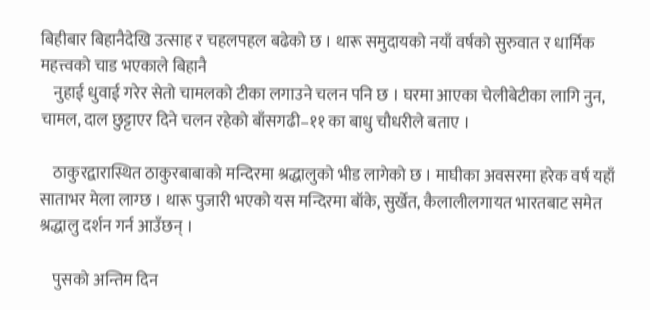बिहीबार बिहानैदेखि उत्साह र चहलपहल बढेको छ । थारू समुदायको नयाँ वर्षको सुरुवात र धार्मिक महत्त्वको चाड भएकाले बिहानै
    नुहाई धुवाई गरेर सेतो चामलको टीका लगाउने चलन पनि छ । घरमा आएका चेलीबेटीका लागि नुन, चामल, दाल छुट्टाएर दिने चलन रहेको बाँसगढी–११ का बाधु चौधरीले बताए ।

    ठाकुरद्वारास्थित ठाकुरबाबाको मन्दिरमा श्रद्धालुको भीड लागेको छ । माघीका अवसरमा हरेक वर्ष यहाँ साताभर मेला लाग्छ । थारू पुजारी भएको यस मन्दिरमा बॉके, सुर्खेत, कैलालीलगायत भारतबाट समेत श्रद्धालु दर्शन गर्न आउँछन् ।

    पुसको अन्तिम दिन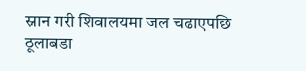स्नान गरी शिवालयमा जल चढाएपछि ठूलाबडा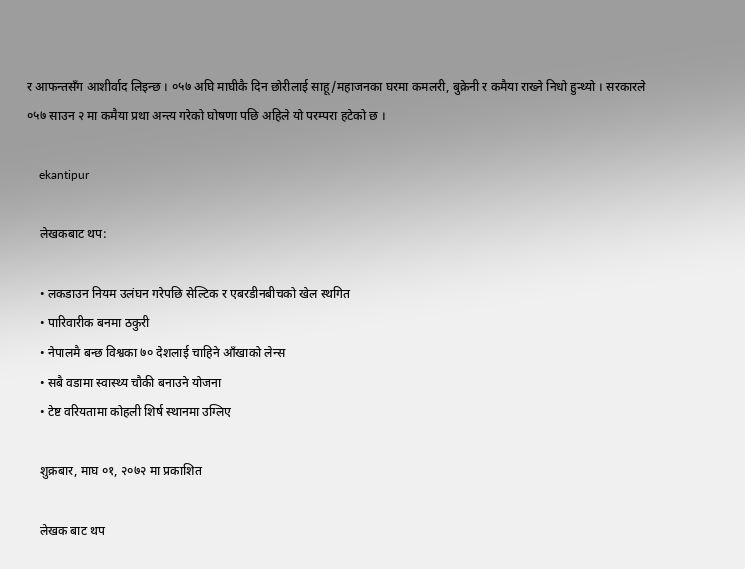र आफन्तसँग आशीर्वाद लिइन्छ । ०५७ अघि माघीकै दिन छोरीलाई साहू/महाजनका घरमा कमलरी, बुक्रेनी र कमैया राख्ने निधो हुन्थ्यो । सरकारले ०५७ साउन २ मा कमैया प्रथा अन्त्य गरेको घोषणा पछि अहिले यो परम्परा हटेको छ ।

    ekantipur

    लेखकबाट थप:

    • लकडाउन नियम उलंघन गरेपछि सेल्टिक र एबरडीनबीचको खेल स्थगित
    • पारिवारीक बनमा ठकुरी
    • नेपालमै बन्छ विश्वका ७० देशलाई चाहिने आँखाको लेन्स
    • सबै वडामा स्वास्थ्य चौकी बनाउने योजना
    • टेष्ट वरियतामा कोहली शिर्ष स्थानमा उग्लिए

    शुक्रबार, माघ ०१, २०७२ मा प्रकाशित

    लेखक बाट थप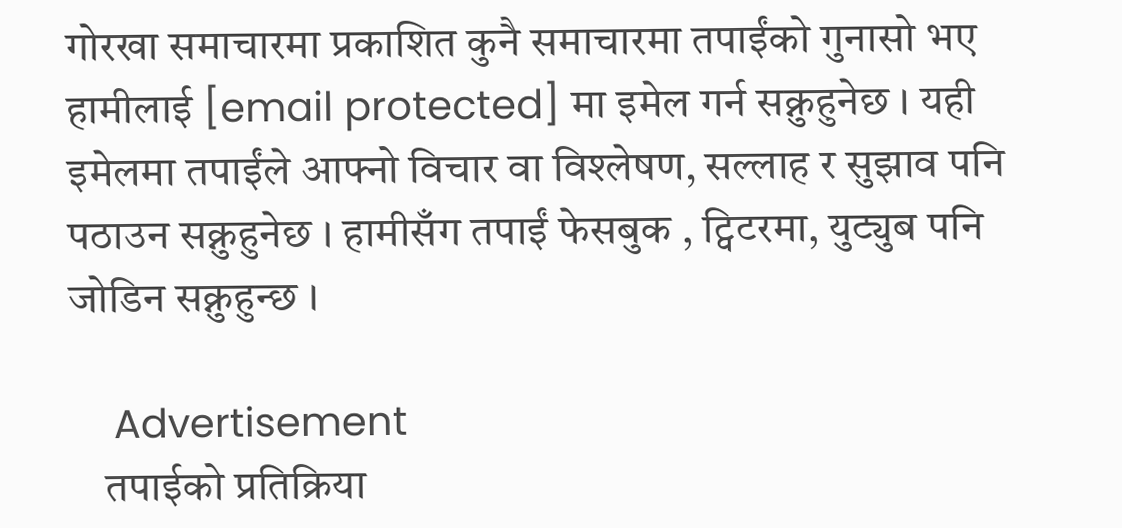गोरखा समाचारमा प्रकाशित कुनै समाचारमा तपाईंको गुनासो भए हामीलाई [email protected] मा इमेल गर्न सक्नुहुनेछ । यही इमेलमा तपाईंले आफ्नो विचार वा विश्लेषण, सल्लाह र सुझाव पनि पठाउन सक्नुहुनेछ । हामीसँग तपाईं फेसबुक , ट्विटरमा, युट्युब पनि जोडिन सक्नुहुन्छ ।

    Advertisement
    तपाईको प्रतिक्रिया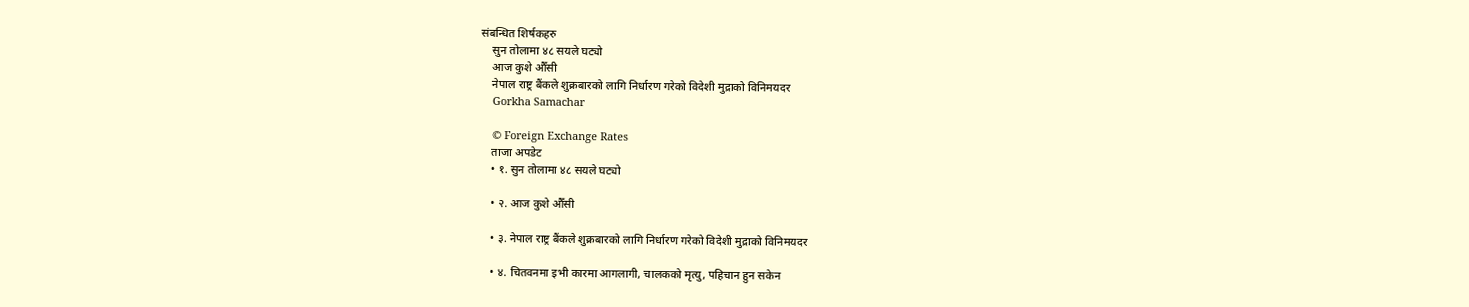संबन्धित शिर्षकहरु
    सुन तोलामा ४८ सयले घट्यो
    आज कुशे औँसी
    नेपाल राष्ट्र बैंकले शुक्रबारको लागि निर्धारण गरेको विदेशी मुद्राको विनिमयदर
    Gorkha Samachar

    © Foreign Exchange Rates
    ताजा अपडेट
    • १. सुन तोलामा ४८ सयले घट्यो

    • २. आज कुशे औँसी

    • ३. नेपाल राष्ट्र बैंकले शुक्रबारको लागि निर्धारण गरेको विदेशी मुद्राको विनिमयदर

    • ४. चितवनमा इभी कारमा आगलागी, चालकको मृत्यु, पहिचान हुन सकेन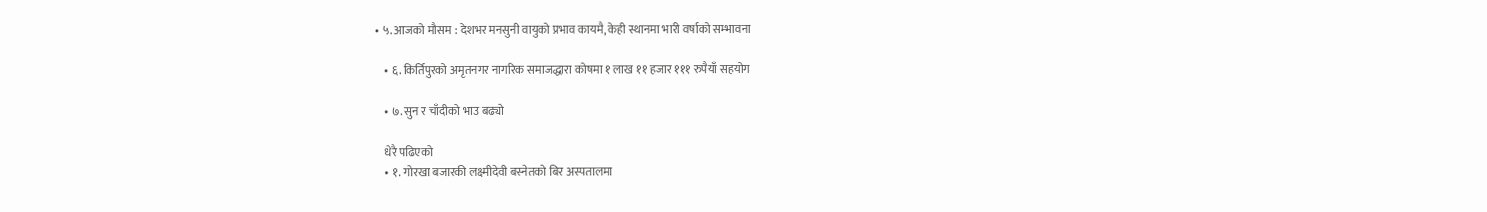• ५. आजको मौसम : देशभर मनसुनी वायुको प्रभाव कायमै, केही स्थानमा भारी वर्षाको सम्भावना

    • ६. किर्तिपुरको अमृतनगर नागरिक समाजद्धारा कोषमा १ लाख ११ हजार १११ रुपैयाँ सहयोग

    • ७. सुन र चाँदीको भाउ बढ्यो

    धेरै पढिएको
    • १. गोरखा बजारकी लक्ष्मीदेवी बस्नेतको बिर अस्पतालमा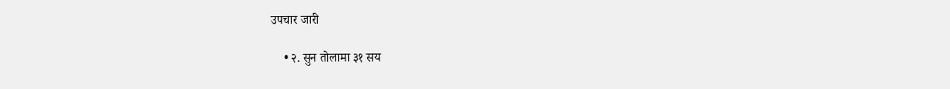उपचार जारी

    • २. सुन तोलामा ३१ सय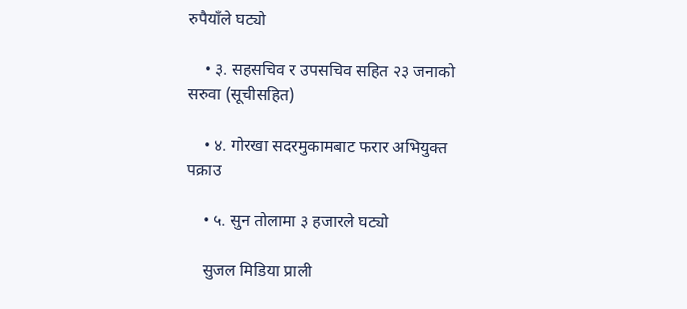रुपैयाँले घट्यो

    • ३. सहसचिव र उपसचिव सहित २३ जनाको सरुवा (सूचीसहित)

    • ४. गोरखा सदरमुकामबाट फरार अभियुक्त पक्राउ

    • ५. सुन तोलामा ३ हजारले घट्यो

    सुजल मिडिया प्राली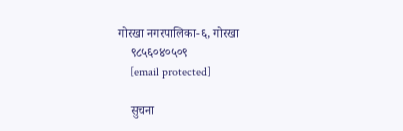गोरखा नगरपालिका-६, गोरखा
    ९८५६०४०५०९
    [email protected]

    सुचना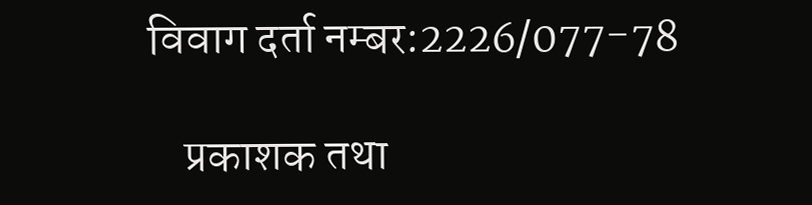विवाग दर्ता नम्बर:2226/077-78

    प्रकाशक तथा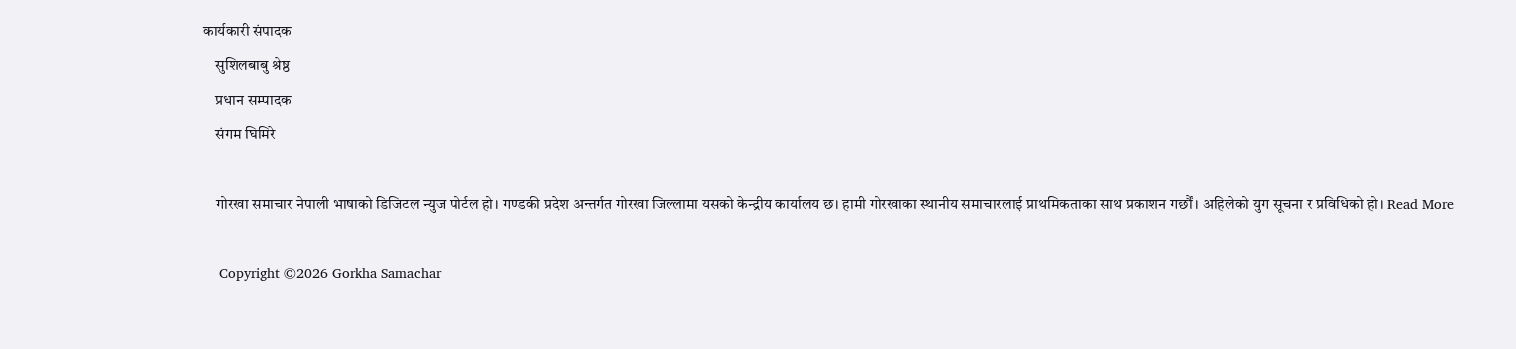कार्यकारी संपादक
    सुशिलबाबु श्रेष्ठ
    प्रधान सम्पादक
    संगम घिमिरे

    गोरखा समाचार नेपाली भाषाको डिजिटल न्युज पोर्टल हो। गण्डकी प्रदेश अन्तर्गत गोरखा जिल्लामा यसको केन्द्रीय कार्यालय छ। हामी गोरखाका स्थानीय समाचारलाई प्राथमिकताका साथ प्रकाशन गर्छौं। अहिलेको युग सूचना र प्रविधिको हो। Read More

    Copyright ©2026 Gorkha Samachar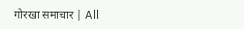गोरखा समाचार | All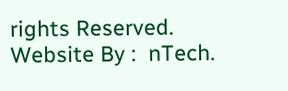rights Reserved.  Website By :  nTech.